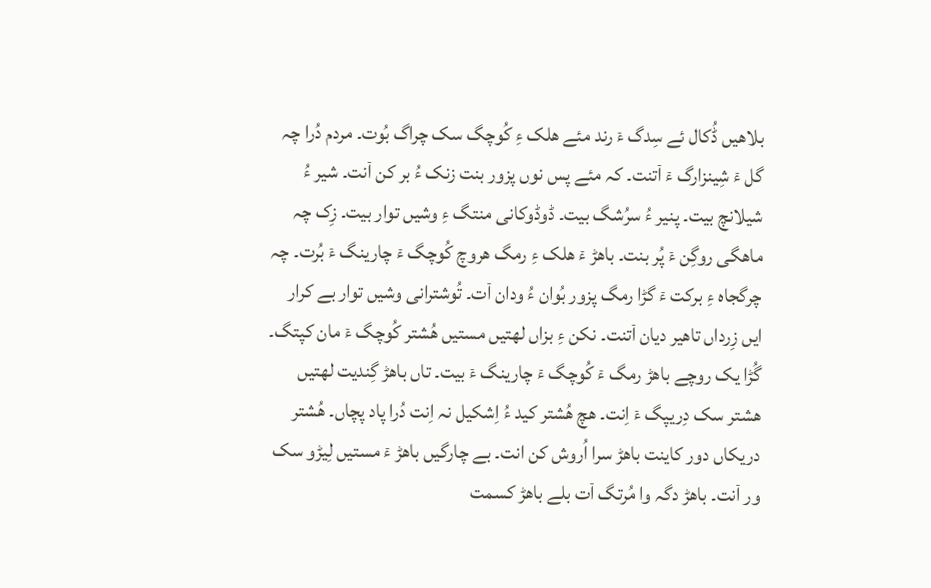بلاھیں ڈُکال ئے سِدگ ءٙ رند مئے ھلک ءِ کُوچگ سک چراگ بُوت۔ مردم دُرا چہ گل ءٙ شِینزارگ ءٙ اٙتنت۔ کہ مئے پس نوں پزور بنت زنک ءُ بر کن اٙنت۔ شیر ءُ شیلانچ بیت۔ پنیر ءُ سرُشگ بیت۔ ڈوڈوکانی منتگ ءِ وشیں توار بیت۔ زِک چہ ماھگی روگِن ءٙ پُر بنت۔ باھڑ ءٙ ھلک ءِ رمگ ھروچ کُوچگ ءٙ چارینگ ءٙ بُرت۔ چہ چرگجاہ ءِ برکت ءٙ گڑا رمگ پزور بُوان ءُ ودان اٙت۔ تُوشترانی وشیں توار بے کرار ایں زِرداں تاھیر دیان اٙتنت۔ نکن ءِ بزاں لھتیں مستیں ھُشتر کُوچگ ءٙ مان کپتگ۔ گُڑا یک روچے باھڑ رمگ ءٙ کُوچگ ءٙ چارینگ ءٙ بیت۔ تاں باھڑ گِندیت لھتیں ھشتر سک دِریپگ ءٙ اِنت۔ ھچ ھُشتر کید ءُ اِشکیل نہ اِنت دُرا پاد پچاں۔ ھُشتر دریکاں دور کاینت باھڑ سرا اُروش کن انت۔ بے چارگیں باھڑ ءٙ مستیں لِیڑو سک ور اٙنت۔ باھڑ دگہ وا مُرتگ اٙت بلے باھڑ کسمت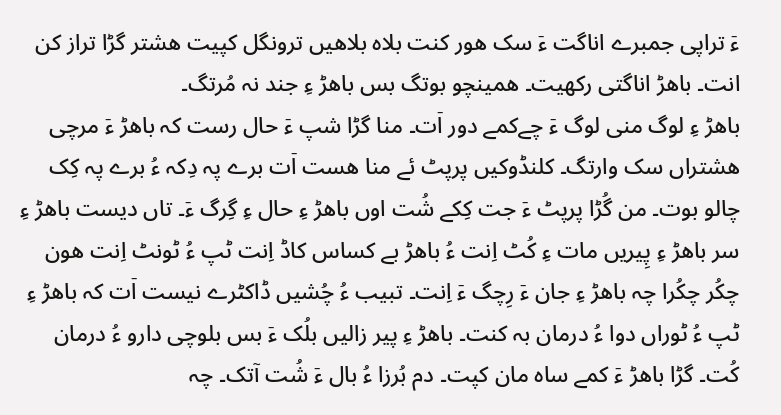ءٙ تراپی جمبرے اناگت ءٙ سک ھور کنت بلاہ بلاھیں ترونگل کپیت ھشتر گڑا تراز کن انت۔ باھڑ اناگتی رکھیت۔ ھمینچو بوتگ بس باھڑ ءِ جند نہ مُرتگ۔
باھڑ ءِ لوگ منی لوگ ءٙ چےکمے دور اٙت۔ منا گڑا شپ ءٙ حال رست کہ باھڑ ءٙ مرچی ھشتراں سک وارتگ۔ کلنڈوکیں پرپٹ ئے منا ھست اٙت برے پہ دِکہ ءُ برے پہ کِک چالو بوت۔ من گُڑا پرپٹ ءٙ جت کِکے شُت اوں باھڑ ءِ حال ءِ گِرگ ءٙ۔ تاں دیست باھڑ ءِ سر باھڑ ءِ پِیریں مات ءِ کُٹ اِنت ءُ باھڑ بے کساس کاڈ اِنت ٹپ ءُ ٹونٹ اِنت ھون چکُر چکُرا چہ باھڑ ءِ جان ءٙ رِچگ ءٙ اِنت۔ تبیب ءُ چُشیں ڈاکٹرے نیست اٙت کہ باھڑ ءِ ٹپ ءُ ٹوراں دوا ءُ درمان بہ کنت۔ باھڑ ءِ پیر زالیں بلُک ءٙ بس بلوچی دارو ءُ درمان کُت۔ گڑا باھڑ ءٙ کمے ساہ مان کپت۔ دم بُرزا ءُ بال ءٙ شُت آتک۔ چہ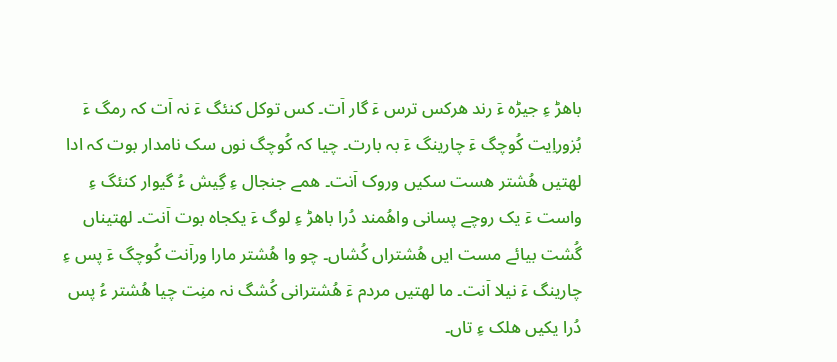باھڑ ءِ جیڑہ ءٙ رند ھرکس ترس ءٙ گار اٙت۔ کس توکل کنئگ ءٙ نہ اٙت کہ رمگ ءٙ بُزوراِیت کُوچگ ءٙ چارینگ ءٙ بہ بارت۔ چیا کہ کُوچگ نوں سک نامدار بوت کہ ادا لھتیں ھُشتر ھست سکیں وروک اٙنت۔ ھمے جنجال ءِ گِیش ءُ گیوار کنئگ ءِ واست ءٙ یک روچے پسانی واھُمند دُرا باھڑ ءِ لوگ ءٙ یکجاہ بوت اٙنت۔ لھتیناں گُشت بیائے مست ایں ھُشتراں کُشاں۔ چو وا ھُشتر مارا وراٙنت کُوچگ ءٙ پس ءِ چارینگ ءٙ نیلا اٙنت۔ ما لھتیں مردم ءٙ ھُشترانی کُشگ نہ منِت چیا ھُشتر ءُ پس دُرا یکیں ھلک ءِ تاں۔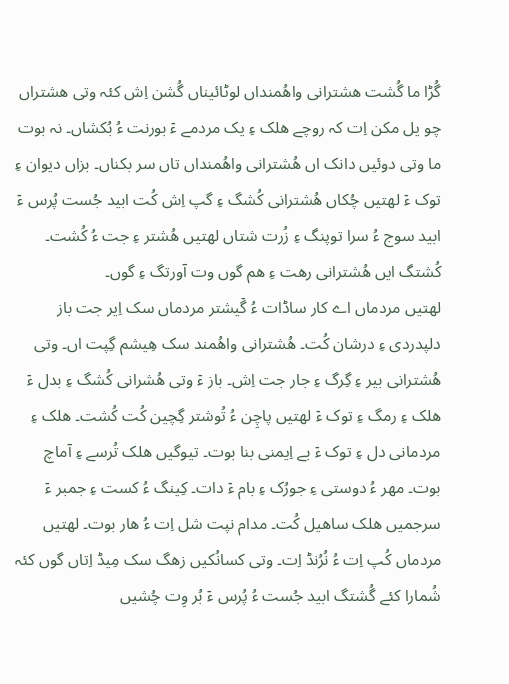گُڑا ما گُشت ھشترانی واھُمنداں لوٹائیناں گُشن اِش کئہ وتی ھشتراں چو یل مکن اِت کہ روچے ھلک ءِ یک مردمے ءٙ بورنت ءُ بُکشاں۔ نہ بوت ما وتی دوئیں دانک اں ھُشترانی واھُمنداں تاں سر بکناں۔ بزاں دیوان ءِ توک ءٙ لھتیں چُکاں ھُشترانی کُشگ ءِ گپ اِش کُت ابید جُست پُرس ءٙ ابید سوج ءُ سرا توپنگ ءِ زُرت شتاں لھتیں ھُشتر ءِ جت ءُ کُشت۔ کُشتگ ایں ھُشترانی رھت ءِ ھم گوں وت آورتگ ءِ گوں۔
لھتیں مردماں اے کار ساڈات ءُ گٙیشتر مردماں سک اِیر جت باز دلپدردی ءِ درشان کُت۔ ھُشترانی واھُمند سک ھِیشم گِپت اں۔ وتی ھُشترانی بیر ءِ گِرگ ءِ جار جت اِش۔ باز ءٙ وتی ھُشرانی کُشگ ءِ بدل ءٙ ھلک ءِ رمگ ءِ توک ءٙ لھتیں پاچِن ءُ تُوشتر گِچین کُت کُشت۔ ھلک ءِ مردمانی دل ءِ توک ءٙ بے اِیمنی بنا بوت۔ تیوگیں ھلک تُرسے ءِ آماچ بوت۔ مھر ءُ دوستی ءِ جورُک ءِ بام ءٙ دات۔ کِینگ ءُ کست ءِ جمبر ءٙ سرجمیں ھلک ساھیل کُت۔ مدام نپت شل اِت ءُ ھار بوت۔ لھتیں مردماں کُپ اِت ءُ نُرُنڈ اِت۔ وتی کسانُکیں زھگ سک مِیڈ اِتاں گوں کئہ شُمارا کئے گُشتگ ابید جُست ءُ پُرس ءٙ بُر وِت چُشیں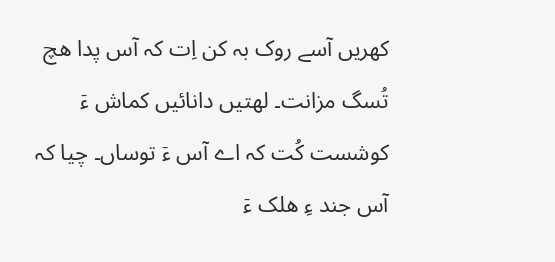کھریں آسے روک بہ کن اِت کہ آس پدا ھچ تُسگ مزانت۔ لھتیں دانائیں کماش ءٙ کوشست کُت کہ اے آس ءٙ توساں۔ چیا کہ آس جند ءِ ھلک ءٙ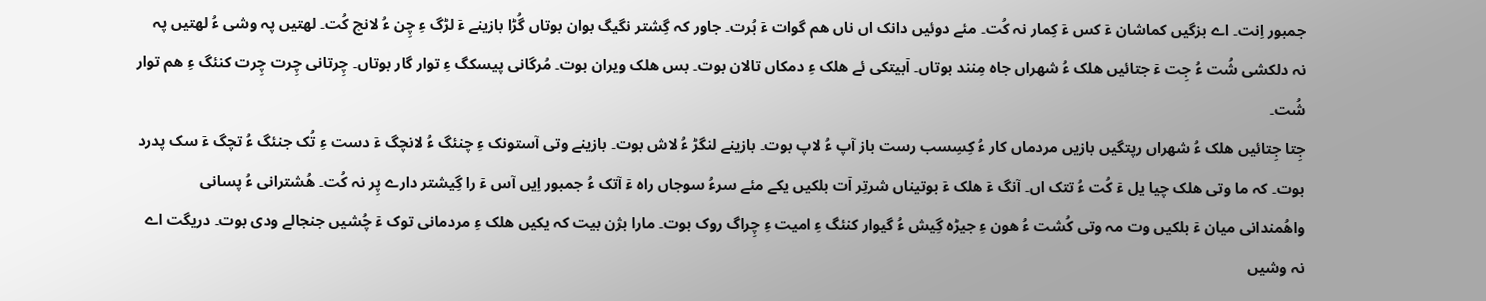جمبور اِنت۔ اے بزگیں کماشان ءٙ کس ءٙ کِمار نہ کُت۔ مئے دوئیں دانک اں ناں ھم گوات ءٙ بُرت۔ جاور کہ گِشتر نگیگ بوان بوتاں گُڑا بازینے ءٙ لڑگ ءِ چِن ءُ لانچ کُت۔ لھتیں پہ وشی ءُ لھتیں پہ نہ دلکشی شُت ءُ جِت ءٙ جتائیں ھلک ءُ شھراں جاہ مِنند بوتاں۔ اٙبیتکی ئے ھلک ءِ دمکاں تالان بوت۔ بس ھلک ویران بوت۔ مُرگانی پیسکگ ءِ توار گار بوتاں۔ چِرتانی چِرت چِرت کنئگ ءِ ھم توار شُت۔
جِتا جِتائیں ھلک ءُ شھراں رپتگیں بازیں مردماں کار ءُ کِسِسب رست باز آپ ءُ لاپ بوت۔ بازینے لنگڑ ءُ لاش بوت۔ بازینے وتی آستونک ءِ چنئگ ءُ لانچگ ءٙ دست ءِ تُک جنئگ ءُ تچگ ءٙ سک پدرد بوت۔ کہ ما وتی ھلک چیا یل ءٙ کُت ءُ تتک اں۔ آنگ ءٙ ھلک ءٙ بوتیناں شرتِر اٙت بلکیں یکے مئے سرءُ سوجاں راہ ءٙ آتک ءُ جمبور اِیں آس ءٙ را گِیشتر دارے پِر نہ کُت۔ ھُشترانی ءُ پسانی واھُمندانی میان ءٙ بلکیں وت مہ وتی کُشت ءُ ھون ءِ جیڑہ گِیش ءُ گیوار کنئگ ءِ امیت ءِ چِراگ روک بوت۔ مارا بژن بیت کہ یکیں ھلک ءِ مردمانی توک ءٙ چُشیں جنجالے ودی بوت۔ دریگت اے نہ وشیں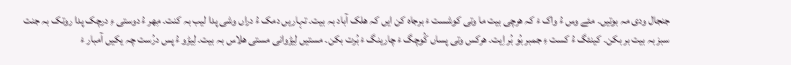جنجال ودی مہ بوتیں۔ مئے وس ءُ واک ءٙ کہ ھرچی بیت ما وتی کوشست ءٙ برجاہ کن ایں کہ ھلک آباد بہ بیت۔ تہاریں دمک ءُ دراں وشی پدا لیب بہ کنت۔ مِھر ءُ دوستی ءِ درچک پدا روتک بہ جنت سبز بہ بیت بر بکن۔ کینئگ ءُ کست ءِ جمبر بُو بُر اِیت۔ ھرکس وتی پساں کُوچگ ءٙ چارینگ ءٙ بُرت بکن۔ مستیں لِیڑوانی مستی ھلاس بہ بیت۔ لِیڑو ءُ پس درُست چہ یکیں آمبار ءٙ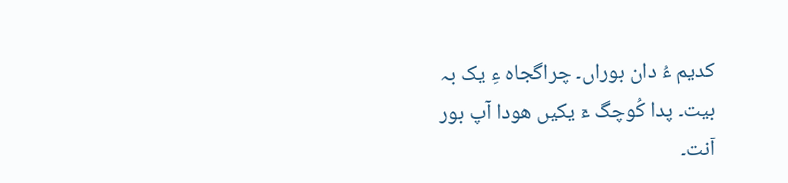کدیم ءُ دان بوراں۔ چراگجاہ ءِ یک بہ بیت۔ پدا کُوچگ ءٙ یکیں ھودا آپ بور اٙنت۔